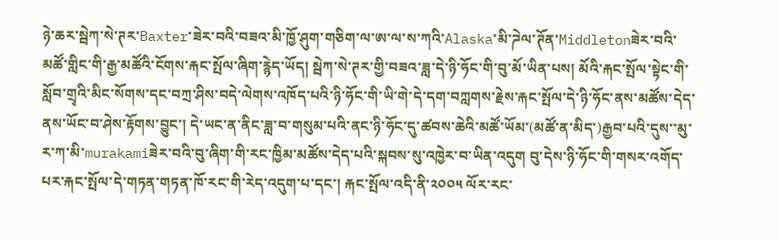ཉེ་ཆར་སྦེཀ་སེ་ཊར་Baxter་ཟེར་བའི་བཟའ་མི་ཁྱོ་ཤུག་གཅིག་ལ་ཨ་ལ་ས་ཀའི་Alaska་མི་ཌེལ་ཊོན་Middletonཟེར་བའི་མཚོ་གླིང་གི་རྒྱ་མཚོའི་ངོགས་རྐང་སྤོལ་ཞིག་རྙེད་ཡོད། སྦེཀ་སེ་ཊར་གྱི་བཟའ་ཟླ་དེ་ཉི་ཧོང་གི་བུ་མོ་ཡིན་པས། མོའི་རྐང་སྤོལ་སྟེང་གི་སློབ་གྲྭའི་མིང་སོགས་དང་བཀྲ་ཤིས་བདེ་ལེགས་འཁོད་པའི་ཉི་ཧོང་གི་ཡི་གེ་དེ་དག་བཀླགས་རྗེས་རྐང་སྤོལ་དེ་ཉི་ཧོང་ནས་མཚོས་དེད་ནས་ཡོང་བ་ཤེས་རྟོགས་བྱུང་། དེ་ཡང་ན་ནིང་ཟླ་བ་གསུམ་པའི་ནང་ཉི་ཧོང་དུ་ཚབས་ཆེའི་མཚོ་ཡོམ་(མཚོ་ན་མིད་)རྒྱབ་པའི་དུས་་མུ་ར་ཀ་མི་murakamiཟེར་བའི་བུ་ཞིག་གི་རང་ཁྱིམ་མཚོས་དེད་པའི་སྐབས་སུ་འཁྱེར་བ་ཡིན་འདུག བུ་དེས་ཉི་ཧོང་གི་གསར་འགོད་པར་རྐང་སྤོལ་དེ་གཏན་གཏན་ཁོ་རང་གི་རེད་འདུག་པ་དང་། རྐང་སྤོལ་འདི་ནི་༢༠༠༥ ལོར་རང་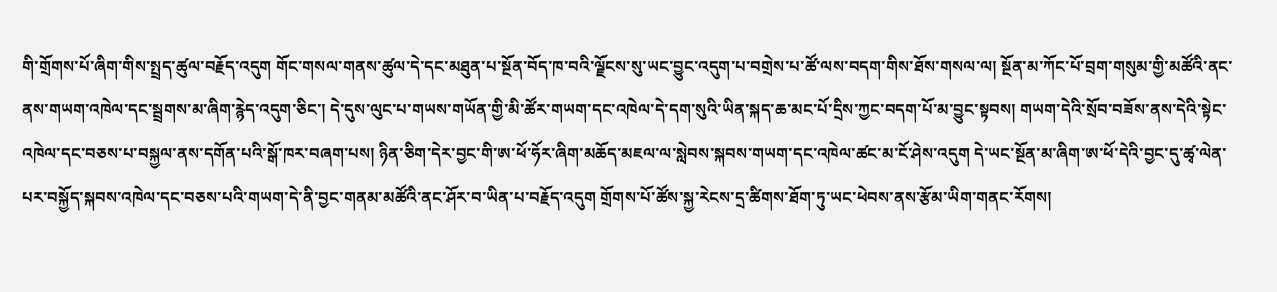གི་གྲོགས་པོ་ཞིག་གིས་སྤྲད་ཚུལ་བརྗོད་འདུག གོང་གསལ་གནས་ཚུལ་དེ་དང་མཐུན་པ་སྔོན་བོད་ཁ་བའི་ལྗོངས་སུ་ཡང་བྱུང་འདུག་པ་བགྲེས་པ་ཚོ་ལས་བདག་གིས་ཐོས་གསལ་ལ། སྔོན་མ་ཀོང་པོ་བྲག་གསུམ་གྱི་མཚོའི་ནང་ནས་གཡག་འཁེལ་དང་སྦྲགས་མ་ཞིག་རྙེད་འདུག་ཅིང་། དེ་དུས་ལུང་པ་གཡས་གཡོན་གྱི་མི་ཚོར་གཡག་དང་འཁེལ་དེ་དག་སུའི་ཡིན་སྐད་ཆ་མང་པོ་དྲིས་ཀྱང་བདག་པོ་མ་བྱུང་སྟབས། གཡག་དེའི་སྲོབ་བཟོས་ནས་དེའི་སྟེང་འཁེལ་དང་བཅས་པ་བསྐྱལ་ནས་དགོན་པའི་སྒོ་ཁར་བཞག་པས། ཉིན་ཅིག་དེར་བྱང་གི་ཨ་ཕོ་ཧོར་ཞིག་མཆོད་མཇལ་ལ་སླེབས་སྐབས་གཡག་དང་འཁེལ་ཚང་མ་ངོ་ཤེས་འདུག དེ་ཡང་སྔོན་མ་ཞིག་ཨ་ཕོ་དེའི་བྱང་དུ་ཚྭ་ལེན་པར་བསྐྱོད་སྐབས་འཁེལ་དང་བཅས་པའི་གཡག་དེ་ནི་བྱང་གནམ་མཚོའི་ནང་ཤོར་བ་ཡིན་པ་བརྗོད་འདུག གྲོགས་པོ་ཚོས་སྐྱ་རེངས་དྲ་ཚིགས་ཐོག་ཏུ་ཡང་ཕེབས་ནས་རྩོམ་ཡིག་གནང་རོགས།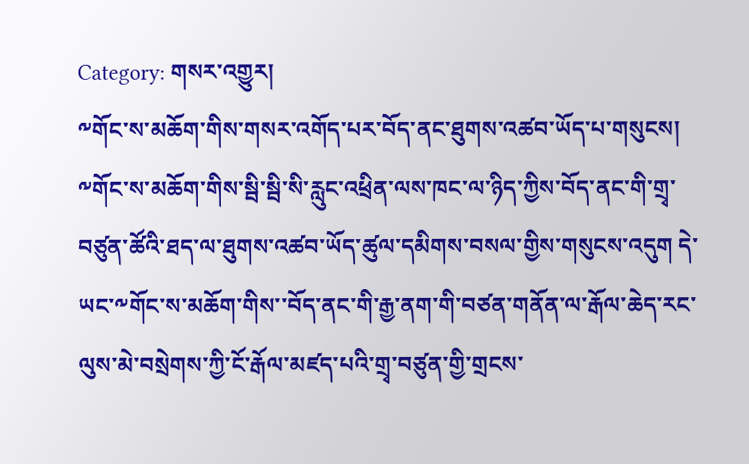Category: གསར་འགྱུར།
༸གོང་ས་མཆོག་གིས་གསར་འགོད་པར་བོད་ནང་ཐུགས་འཚབ་ཡོད་པ་གསུངས།
༸གོང་ས་མཆོག་གིས་སྦི་སྦི་སི་རླུང་འཕྲིན་ལས་ཁང་ལ་ཉིད་ཀྱིས་བོད་ནང་གི་གྲྭ་བཙུན་ཚོའི་ཐད་ལ་ཐུགས་འཚབ་ཡོད་ཚུལ་དམིགས་བསལ་གྱིས་གསུངས་འདུག དེ་ཡང་༸གོང་ས་མཆོག་གིས་་བོད་ནང་གི་རྒྱ་ནག་གི་བཙན་གནོན་ལ་རྒོལ་ཆེད་རང་ལུས་མེ་བསྲེགས་ཀྱི་ངོ་རྒོལ་མཛད་པའི་གྲྭ་བཙུན་གྱི་གྲངས་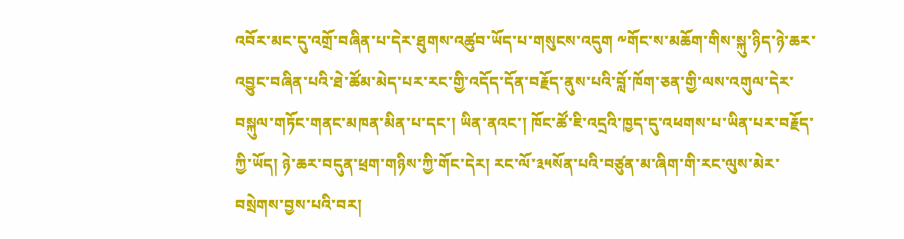འབོར་མང་དུ་འགྲོ་བཞིན་པ་དེར་ཐུགས་འཚུབ་ཡོད་པ་གསུངས་འདུག ༸གོང་ས་མཆོག་གིས་སྐུ་ཉིད་ཉེ་ཆར་འབྱུང་བཞིན་པའི་ཐེ་ཚོམ་མེད་པར་རང་གྱི་འདོད་དོན་བརྗོད་ནུས་པའི་བློ་ཁོག་ཅན་གྱི་ལས་འགུལ་དེར་བསྐུལ་གཏོང་གནང་མཁན་མིན་པ་དང་། ཡིན་ནའང་། ཁོང་ཚོ་ཇི་འདྲའི་ཁྱད་དུ་འཕགས་པ་ཡིན་པར་བརྗོད་ཀྱི་ཡོད། ཉེ་ཆར་བདུན་ཕྲག་གཉིས་ཀྱི་གོང་དེར། རང་ལོ་༣༥སོན་པའི་བཙུན་མ་ཞིག་གི་རང་ལུས་མེར་བསྲེགས་བྱས་པའི་བར།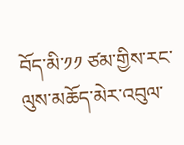བོད་མི་༡༡ ཙམ་གྱིས་རང་ལུས་མཆོད་མེར་འབུལ་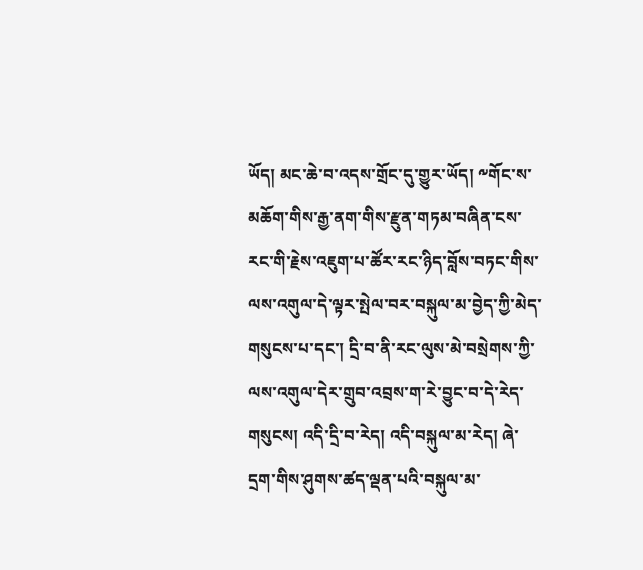ཡོད། མང་ཆེ་བ་འདས་གྲོང་དུ་གྱུར་ཡོད། ༸གོང་ས་མཆོག་གིས་རྒྱ་ནག་གིས་རྫུན་གཏམ་བཞིན་ངས་རང་གི་རྗེས་འཇུག་པ་ཚོར་རང་ཉིད་བློས་བཏང་གིས་ལས་འགུལ་དེ་ལྟར་སྤེལ་བར་བསྐུལ་མ་བྱེད་ཀྱི་མེད་གསུངས་པ་དང་། དྲི་བ་ནི་རང་ལུས་མེ་བསྲེགས་ཀྱི་ལས་འགུལ་དེར་གྲུབ་འབྲས་ག་རེ་བྱུང་བ་དེ་རེད་གསུངས། འདི་དྲི་བ་རེད། འདི་བསྐུལ་མ་རེད། ཞེ་དྲག་གིས་ཤུགས་ཚད་ལྡན་པའི་བསྐུལ་མ་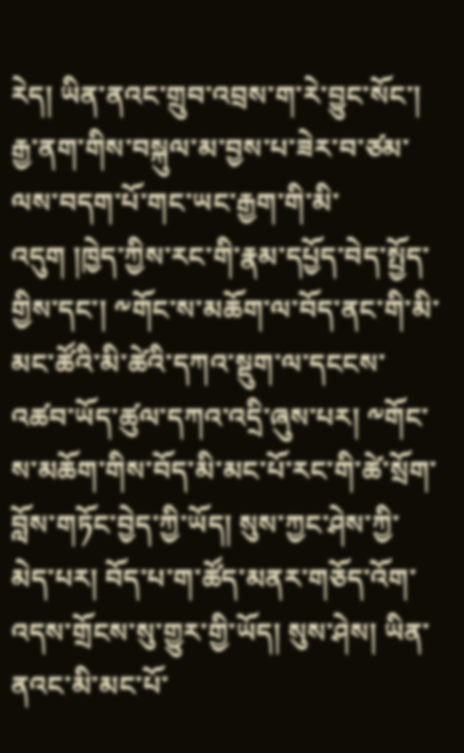རེད། ཡིན་ནའང་གྲུབ་འབྲས་ག་རེ་བྱུང་སོང་། རྒྱ་ནག་གིས་བསྐུལ་མ་བྱས་པ་ཟེར་བ་ཙམ་ལས་བདག་པོ་གང་ཡང་རྒྱག་གི་མི་འདུག །ཁྱེད་ཀྱིས་རང་གི་རྣམ་དཔྱོད་བེད་སྤྱོད་གྱིས་དང་། ༸གོང་ས་མཆོག་ལ་བོད་ནང་གི་མི་མང་ཚོའི་མི་ཚེའི་དཀའ་སྡུག་ལ་དངངས་འཚབ་ཡོད་ཚུལ་དཀའ་འདྲི་ཞུས་པར། ༸གོང་ས་མཆོག་གིས་བོད་མི་མང་པོ་རང་གི་ཚེ་སྲོག་བློས་གཏོང་བྱེད་ཀྱི་ཡོད། སུས་ཀྱང་ཤེས་ཀྱི་མེད་པར། བོད་པ་ག་ཚོད་མནར་གཅོད་འོག་འདས་གྲོངས་སུ་གྱུར་གྱི་ཡོད། སུས་ཤེས། ཡིན་ནའང་མི་མང་པོ་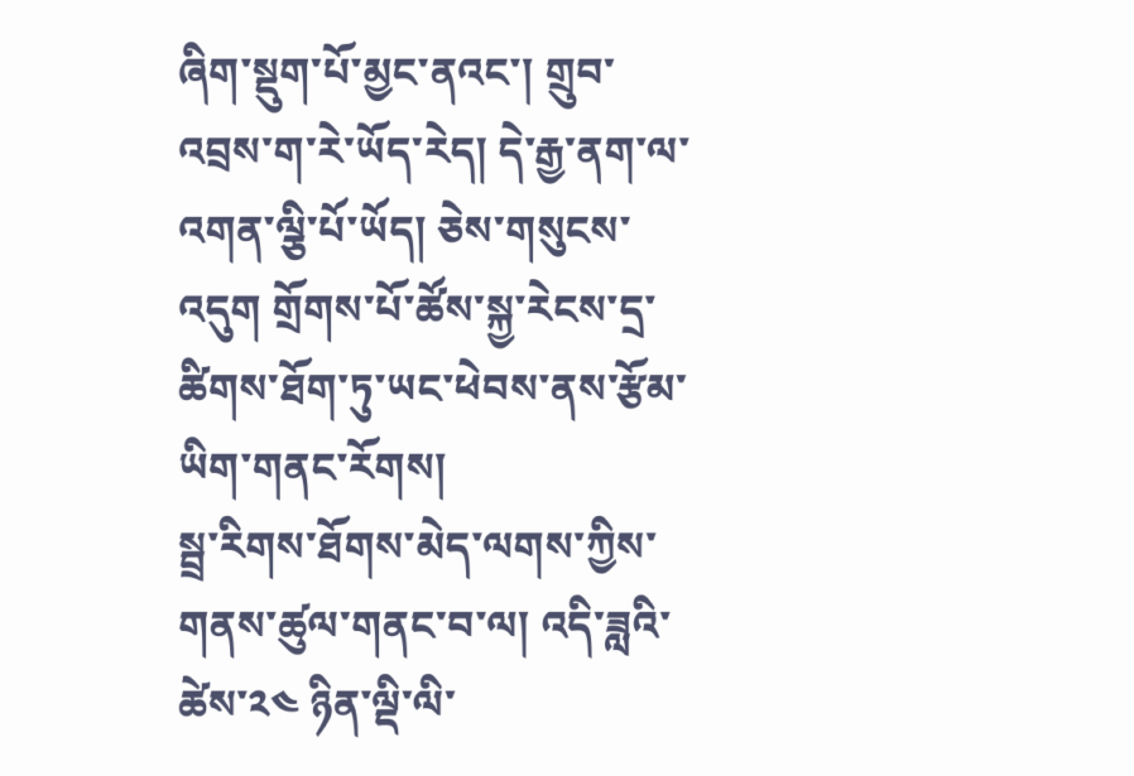ཞིག་སྡུག་པོ་མྱང་ནའང་། གྲུབ་འབྲས་ག་རེ་ཡོད་རེད། དེ་རྒྱ་ནག་ལ་འགན་ལྕི་པོ་ཡོད། ཅེས་གསུངས་འདུག གྲོགས་པོ་ཚོས་སྐྱ་རེངས་དྲ་ཚིགས་ཐོག་ཏུ་ཡང་ཕེབས་ནས་རྩོམ་ཡིག་གནང་རོགས།
སྦྲ་རིགས་ཐོགས་མེད་ལགས་ཀྱིས་གནས་ཚུལ་གནང་བ་ལ། འདི་ཟླའི་ཚེས་༢༤ ཉིན་ལྡི་ལི་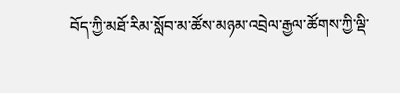བོད་ཀྱི་མཐོ་རིམ་སློབ་མ་ཚོས་མཉམ་འབྲེལ་རྒྱལ་ཚོགས་ཀྱི་ལྡི་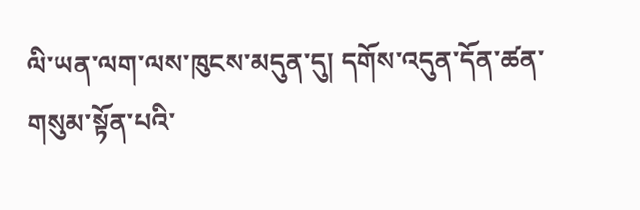ལི་ཡན་ལག་ལས་ཁུངས་མདུན་དུ། དགོས་འདུན་དོན་ཚན་གསུམ་སྟོན་པའི་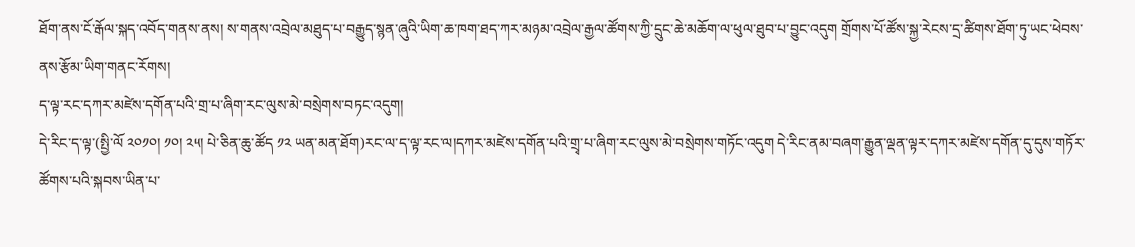ཐོག་ནས་ངོ་རྒོལ་སྐད་འབོད་གནས་ནས། ས་གནས་འབྲེལ་མཐུད་པ་བརྒྱུད་སྙན་ཞུའི་ཡིག་ཆ་ཁག་ཐད་ཀར་མཉམ་འབྲེལ་རྒྱལ་ཚོགས་ཀྱི་དྲུང་ཆེ་མཆོག་ལ་ཕུལ་ཐུབ་པ་བྱུང་འདུག གྲོགས་པོ་ཚོས་སྐྱ་རེངས་དྲ་ཚིགས་ཐོག་ཏུ་ཡང་ཕེབས་ནས་རྩོམ་ཡིག་གནང་རོགས།
ད་ལྟ་རང་དཀར་མཛེས་དགོན་པའི་གྲ་པ་ཞིག་རང་ལུས་མེ་བསྲེགས་བཏང་འདུག།
དེ་རིང་ད་ལྟ་(སྤྱི་ལོ ༢༠༡༠། ༡༠། ༢༥། པེ་ཅིན་ཆུ་ཚོད ༡༢ ཡན་མན་ཐོག)རང་ལ་ད་ལྟ་རང་ལ།དཀར་མཛེས་དགོན་པའི་གྲྭ་པ་ཞིག་རང་ལུས་མེ་བསྲེགས་གཏོང་འདུག དེ་རིང་ནམ་བཞག་རྒྱུན་ལྡན་ལྟར་དཀར་མཛེས་དགོན་དུ་དུས་གཏོར་ཚོགས་པའི་སྐབས་ཡིན་པ་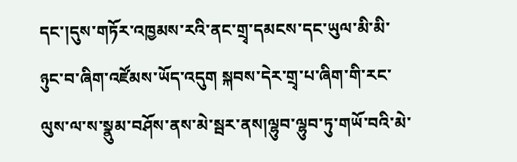དང་།དུས་གཏོར་འཁྱམས་རའི་ནང་གྲྭ་དམངས་དང་ཡུལ་མི་མི་ཉུང་བ་ཞིག་འཛོམས་ཡོད་འདུག སྐབས་དེར་གྲྭ་པ་ཞིག་གི་རང་ལུས་ལ་ས་སྣུམ་བཤོས་ནས་མེ་སྦར་ནས།ལྷུབ་ལྷུབ་ཏུ་གཡོ་བའི་མེ་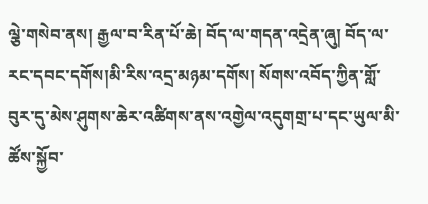ལྕེ་གསེབ་ནས། རྒྱལ་བ་རིན་པོ་ཆེ། བོད་ལ་གདན་འདྲེན་ཞུ། བོད་ལ་རང་དབང་དགོས།མི་རིས་འདྲ་མཉམ་དགོས། སོགས་འབོད་ཀྱིན་གློ་བུར་དུ་མེས་ཤུགས་ཆེར་འཚིགས་ནས་འགྱེལ་འདུགགྲ་པ་དང་ཡུལ་མི་ཚོས་སྐྱོབ་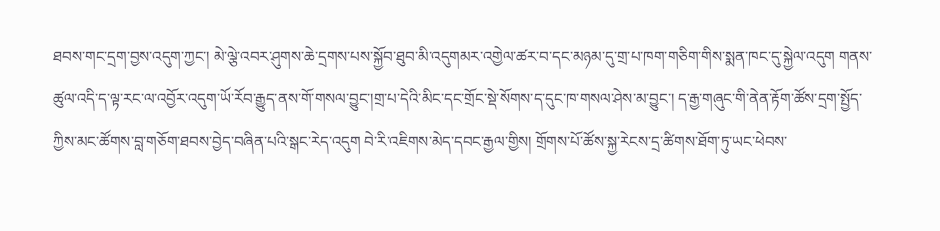ཐབས་གང་དྲག་བྱས་འདུག་ཀྱང་། མེ་ལྕེ་འབར་ཤུགས་ཆེ་དྲགས་པས་སྐྱོབ་ཐུབ་མི་འདུགམར་འགྱེལ་ཚར་བ་དང་མཉམ་དུ་གྲ་པ་ཁག་གཅིག་གིས་སྨན་ཁང་དུ་སྐྱེལ་འདུག གནས་ཚུལ་འདི་ད་ལྟ་རང་ལ་འབྱོར་འདུག་ཡོ་རོབ་རྒྱུད་ནས་གོ་གསལ་བྱུང་།གྲ་པ་དེའི་མིང་དང་གྲོང་སྡེ་སོགས་ད་དུང་ཁ་གསལ་ཤེས་མ་བྱུང་། ད་རྒྱ་གཞུང་གི་ནེན་རྟོག་ཚོས་དྲག་སྤྱོད་ཀྱིས་མང་ཚོགས་བླ་གཅོག་ཐབས་བྱེད་བཞིན་པའི་སྒང་རེད་འདུག བེ་རི་འཇིགས་མེད་དབང་རྒྱལ་གྱིས། གྲོགས་པོ་ཚོས་སྐྱ་རེངས་དྲ་ཚིགས་ཐོག་ཏུ་ཡང་ཕེབས་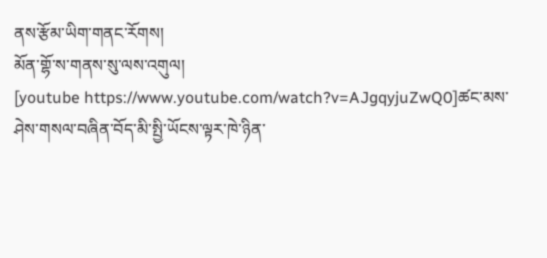ནས་རྩོམ་ཡིག་གནང་རོགས།
མོན་གྷོ་ས་གནས་སུ་ལས་འགུལ།
[youtube https://www.youtube.com/watch?v=AJgqyjuZwQ0]ཚང་མས་ཤེས་གསལ་བཞིན་བོད་མི་སྤྱི་ཡོངས་ལྟར་ཁེ་ཉིན་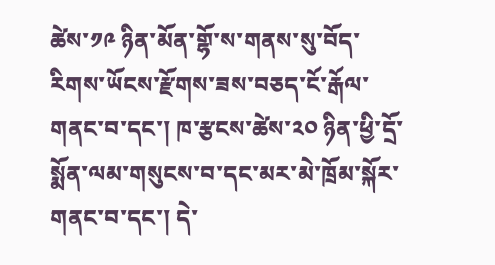ཚེས་༡༩ ཉིན་མོན་གྷོ་ས་གནས་སུ་བོད་རིགས་ཡོངས་རྫོགས་ཟས་བཅད་ངོ་རྒོལ་གནང་བ་དང་། ཁ་རྩངས་ཚེས་༢༠ ཉིན་ཕྱི་དྲོ་སྨོན་ལམ་གསུངས་བ་དང་མར་མེ་ཁྲོམ་སྐོར་གནང་བ་དང་། དེ་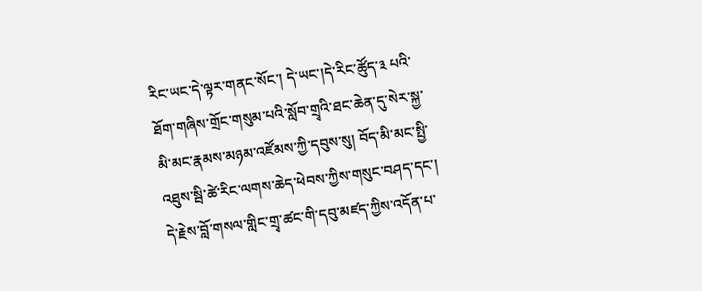རིང་ཡང་དེ་ལྟར་གནང་སོང་། དེ་ཡང་།དེ་རིང་ཚོུད་༣ པའི་ཐོག་གཞིས་གྲོང་གསུམ་པའི་སློབ་གྲྭའི་ཐང་ཆེན་དུ་སེར་སྐྱ་མི་མང་རྣམས་མཉམ་འཛོམས་ཀྱི་དབུས་སུ། བོད་མི་མང་སྤྱི་འཐུས་སྦི་ཚེ་རིང་ལགས་ཆེད་ཕེབས་ཀྱིས་གསུང་བཤད་དང་། དེ་རྗེས་བློ་གསལ་གླིང་གྲྭ་ཚང་གི་དབུ་མཛད་ཀྱིས་འདོན་པ་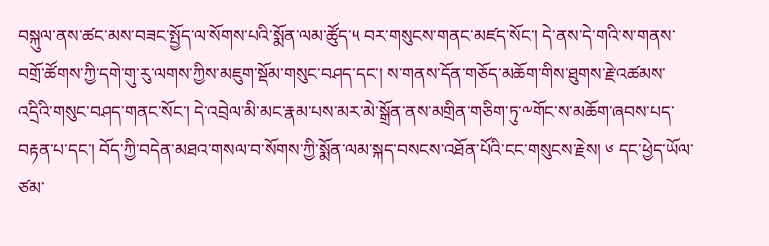བསྐུལ་ནས་ཚང་མས་བཟང་སྤྱོད་ལ་སོགས་པའི་སྨོན་ལམ་ཚོུད་༥ བར་གསུངས་གནང་མཛད་སོང་། དེ་ནས་དེ་གའི་ས་གནས་བགྲོ་ཚོགས་ཀྱི་དགེ་གུ་རུ་ལགས་ཀྱིས་མཇུག་སྡོམ་གསུང་བཤད་དང་། ས་གནས་དོན་གཅོད་མཆོག་གིས་ཐུགས་རྗེ་འཚམས་འདྲིའི་གསུང་བཤད་གནང་སོང་། དེ་འབྲེལ་མི་མང་རྣམ་པས་མར་མེ་སྒྲོན་ནས་མགྲིན་གཅིག་ཏུ་༸གོང་ས་མཆོག་ཞབས་པད་བརྟན་པ་དང་། བོད་ཀྱི་བདེན་མཐའ་གསལ་བ་སོགས་ཀྱི་སྨོན་ལམ་སྐད་བསངས་འཐོན་པོའི་ངང་གསུངས་རྗེས། ༦ དང་ཕྱེད་ཡོལ་ཙམ་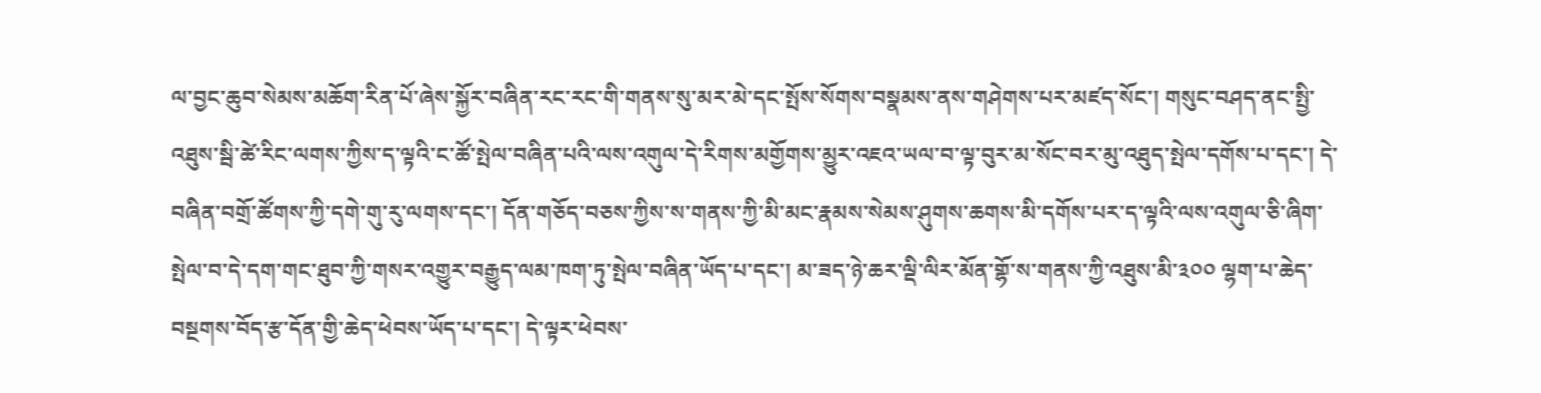ལ་བྱང་ཆུབ་སེམས་མཆོག་རིན་པོ་ཞེས་སྐྱོར་བཞིན་རང་རང་གི་གནས་སུ་མར་མེ་དང་སྤོས་སོགས་བསྣམས་ནས་གཤེགས་པར་མཛད་སོང་། གསུང་བཤད་ནང་སྤྱི་འཐུས་སྦི་ཚེ་རིང་ལགས་ཀྱིས་ད་ལྟའི་ང་ཚོ་སྤེལ་བཞིན་པའི་ལས་འགུལ་དེ་རིགས་མགྱོགས་མྱུར་འཇའ་ཡལ་བ་ལྟ་བུར་མ་སོང་བར་མུ་འཐུད་སྤེལ་དགོས་པ་དང་། དེ་བཞིན་བགྲོ་ཚོགས་ཀྱི་དགེ་གུ་རུ་ལགས་དང་། དོན་གཅོད་བཅས་ཀྱིས་ས་གནས་ཀྱི་མི་མང་རྣམས་སེམས་ཤུགས་ཆགས་མི་དགོས་པར་ད་ལྟའི་ལས་འགུལ་ཅི་ཞིག་སྤེལ་བ་དེ་དག་གང་ཐུབ་ཀྱི་གསར་འགྱུར་བརྒྱུད་ལམ་ཁག་ཏུ་སྤེལ་བཞིན་ཡོད་པ་དང་། མ་ཟད་ཉེ་ཆར་ལྡི་ལིར་མོན་གྷོ་ས་གནས་ཀྱི་འཐུས་མི་༣༠༠ ལྷག་པ་ཆེད་བསྔགས་བོད་རྩ་དོན་གྱི་ཆེད་ཕེབས་ཡོད་པ་དང་། དེ་ལྟར་ཕེབས་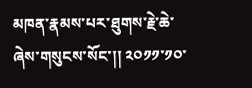མཁན་རྣམས་པར་ཐུགས་རྗེ་ཆེ་ཞེས་གསུངས་སོང་།། ༢༠༡༡་༡༠་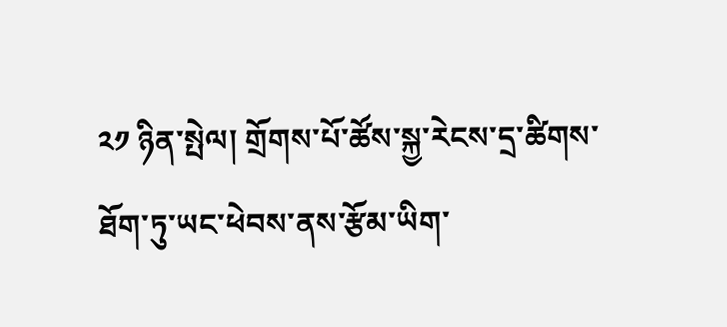༢༡ ཉིན་སྤེལ། གྲོགས་པོ་ཚོས་སྐྱ་རེངས་དྲ་ཚིགས་ཐོག་ཏུ་ཡང་ཕེབས་ནས་རྩོམ་ཡིག་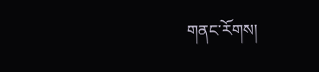གནང་རོགས།